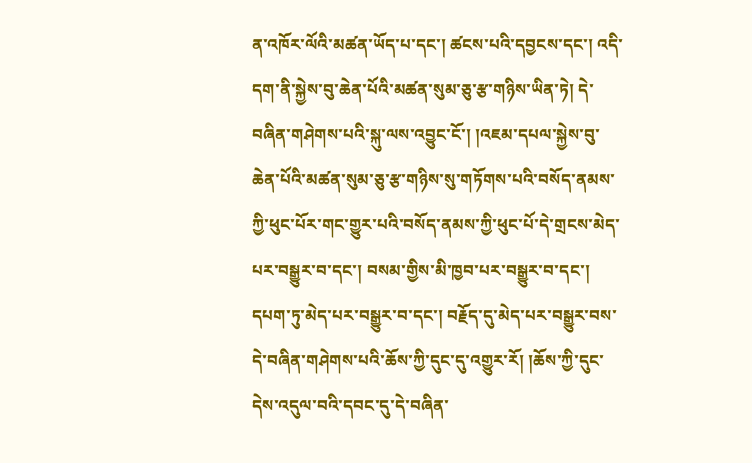ན་འཁོར་ལོའི་མཚན་ཡོད་པ་དང་། ཚངས་པའི་དབྱངས་དང་། འདི་དག་ནི་སྐྱེས་བུ་ཆེན་པོའི་མཚན་སུམ་ཅུ་རྩ་གཉིས་ཡིན་ཏེ། དེ་བཞིན་གཤེགས་པའི་སྐུ་ལས་འབྱུང་ངོ་། །འཇམ་དཔལ་སྐྱེས་བུ་ཆེན་པོའི་མཚན་སུམ་ཅུ་རྩ་གཉིས་སུ་གཏོགས་པའི་བསོད་ནམས་ཀྱི་ཕུང་པོར་གང་གྱུར་པའི་བསོད་ནམས་ཀྱི་ཕུང་པོ་དེ་གྲངས་མེད་པར་བསྒྱུར་བ་དང་། བསམ་གྱིས་མི་ཁྱབ་པར་བསྒྱུར་བ་དང་། དཔག་ཏུ་མེད་པར་བསྒྱུར་བ་དང་། བརྗོད་དུ་མེད་པར་བསྒྱུར་བས་དེ་བཞིན་གཤེགས་པའི་ཆོས་ཀྱི་དུང་དུ་འགྱུར་རོ། །ཆོས་ཀྱི་དུང་དེས་འདུལ་བའི་དབང་དུ་དེ་བཞིན་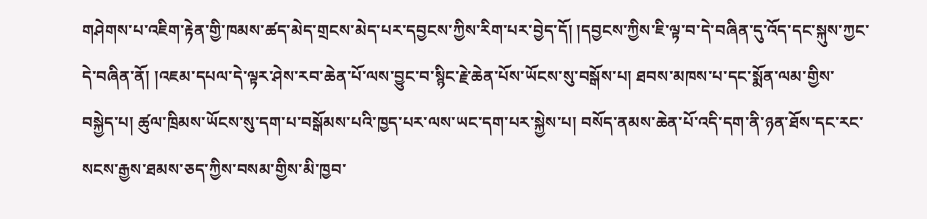གཤེགས་པ་འཇིག་རྟེན་གྱི་ཁམས་ཚད་མེད་གྲངས་མེད་པར་དབྱངས་ཀྱིས་རིག་པར་བྱེད་དོ། །དབྱངས་ཀྱིས་ཇི་ལྟ་བ་དེ་བཞིན་དུ་འོད་དང་སྐུས་ཀྱང་དེ་བཞིན་ནོ། །འཇམ་དཔལ་དེ་ལྟར་ཤེས་རབ་ཆེན་པོ་ལས་བྱུང་བ་སྙིང་རྗེ་ཆེན་པོས་ཡོངས་སུ་བསྒོས་པ། ཐབས་མཁས་པ་དང་སྨོན་ལམ་གྱིས་བསྐྱེད་པ། ཚུལ་ཁྲིམས་ཡོངས་སུ་དག་པ་བསྒོམས་པའི་ཁྱད་པར་ལས་ཡང་དག་པར་སྐྱེས་པ། བསོད་ནམས་ཆེན་པོ་འདི་དག་ནི་ཉན་ཐོས་དང་རང་སངས་རྒྱས་ཐམས་ཅད་ཀྱིས་བསམ་གྱིས་མི་ཁྱབ་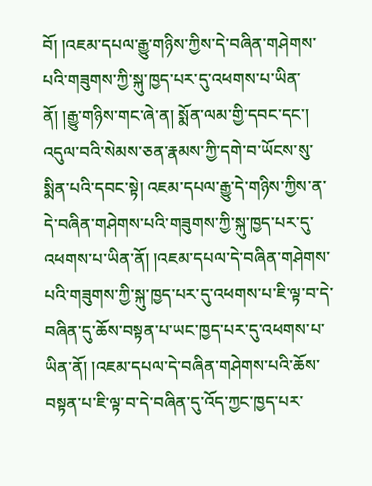བོ། །འཇམ་དཔལ་རྒྱུ་གཉིས་ཀྱིས་དེ་བཞིན་གཤེགས་པའི་གཟུགས་ཀྱི་སྐུ་ཁྱད་པར་དུ་འཕགས་པ་ཡིན་ནོ། །རྒྱུ་གཉིས་གང་ཞེ་ན། སྨོན་ལམ་གྱི་དབང་དང་། འདུལ་བའི་སེམས་ཅན་རྣམས་ཀྱི་དགེ་བ་ཡོངས་སུ་སྨིན་པའི་དབང་སྟེ། འཇམ་དཔལ་རྒྱུ་དེ་གཉིས་ཀྱིས་ན་དེ་བཞིན་གཤེགས་པའི་གཟུགས་ཀྱི་སྐུ་ཁྱད་པར་དུ་འཕགས་པ་ཡིན་ནོ། །འཇམ་དཔལ་དེ་བཞིན་གཤེགས་པའི་གཟུགས་ཀྱི་སྐུ་ཁྱད་པར་དུ་འཕགས་པ་ཇི་ལྟ་བ་དེ་བཞིན་དུ་ཆོས་བསྟན་པ་ཡང་ཁྱད་པར་དུ་འཕགས་པ་ཡིན་ནོ། །འཇམ་དཔལ་དེ་བཞིན་གཤེགས་པའི་ཆོས་བསྟན་པ་ཇི་ལྟ་བ་དེ་བཞིན་དུ་འོད་ཀྱང་ཁྱད་པར་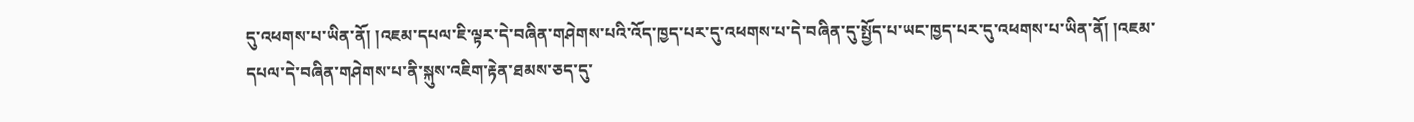དུ་འཕགས་པ་ཡིན་ནོ། །འཇམ་དཔལ་ཇི་ལྟར་དེ་བཞིན་གཤེགས་པའི་འོད་ཁྱད་པར་དུ་འཕགས་པ་དེ་བཞིན་དུ་སྤྱོད་པ་ཡང་ཁྱད་པར་དུ་འཕགས་པ་ཡིན་ནོ། །འཇམ་དཔལ་དེ་བཞིན་གཤེགས་པ་ནི་སྐུས་འཇིག་རྟེན་ཐམས་ཅད་དུ་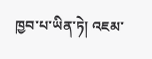ཁྱབ་པ་ཡིན་ཏེ། འཇམ་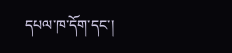དཔལ་ཁ་དོག་དང་།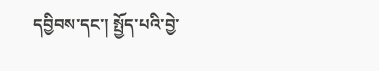དབྱིབས་དང་། སྤྱོད་པའི་བྱེ་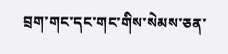བྲག་གང་དང་གང་གིས་སེམས་ཅན་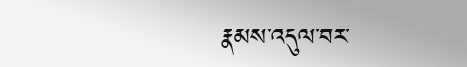རྣམས་འདུལ་བར་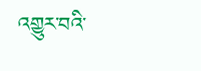འགྱུར་བའི་